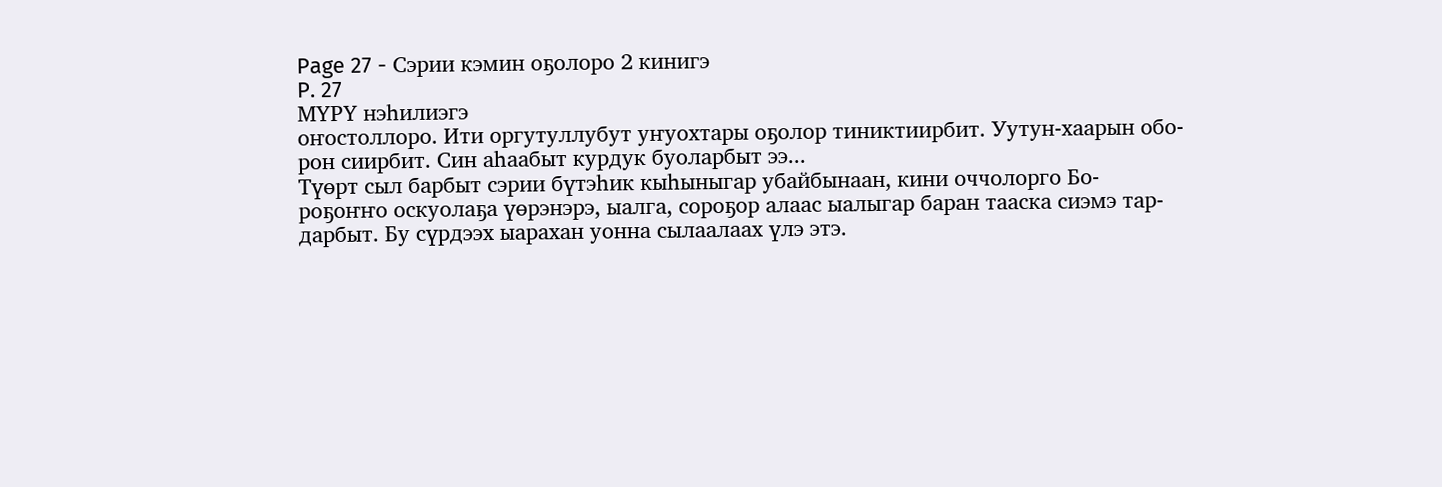Page 27 - Сэрии кэмин оҕолоро 2 кинигэ
P. 27
МҮРҮ нэһилиэгэ
оҥостоллоро. Ити оргутуллубут уҥуохтары оҕолор тиниктиирбит. Уутун-хаарын обо-
рон сиирбит. Син аһаабыт курдук буоларбыт ээ...
Түөрт сыл барбыт сэрии бүтэһик кыһыныгар убайбынаан, кини оччолорго Бо-
роҕоҥҥо оскуолаҕа үөрэнэрэ, ыалга, сороҕор алаас ыалыгар баран тааска сиэмэ тар-
дарбыт. Бу сүрдээх ыарахан уонна сылаалаах үлэ этэ.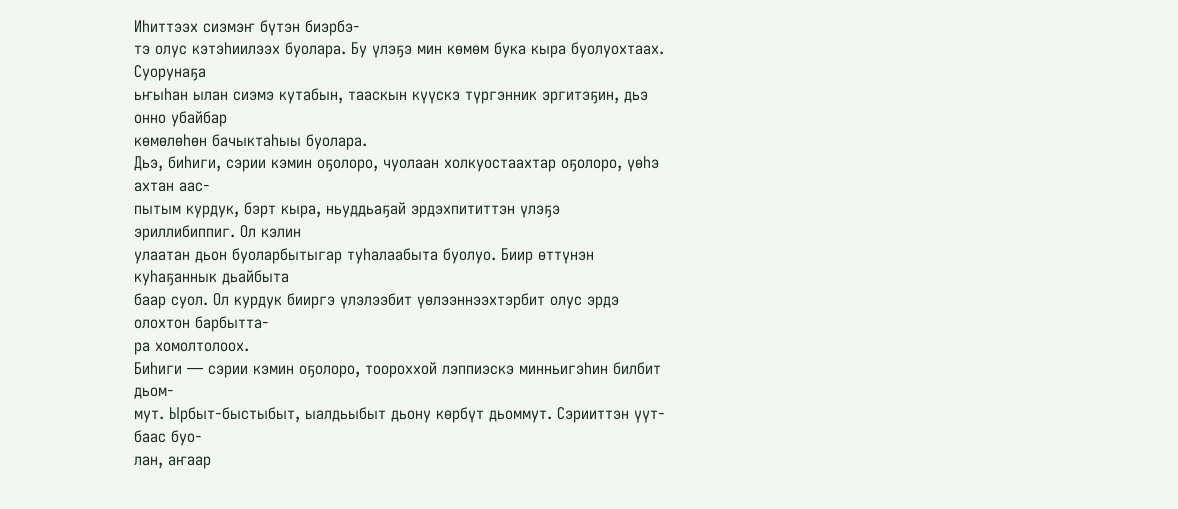Иһиттээх сиэмэҥ бүтэн биэрбэ-
тэ олус кэтэһиилээх буолара. Бу үлэҕэ мин көмөм бука кыра буолуохтаах. Суорунаҕа
ьҥыһан ылан сиэмэ кутабын, тааскын күүскэ түргэнник эргитэҕин, дьэ онно убайбар
көмөлөһөн бачыктаһыы буолара.
Дьэ, биһиги, сэрии кэмин оҕолоро, чуолаан холкуостаахтар оҕолоро, үөһэ ахтан аас-
пытым курдук, бэрт кыра, ньуддьаҕай эрдэхпититтэн үлэҕэ эриллибиппиг. Ол кэлин
улаатан дьон буоларбытыгар туһалаабыта буолуо. Биир өттүнэн куһаҕаннык дьайбыта
баар суол. Ол курдук бииргэ үлэлээбит үөлээннээхтэрбит олус эрдэ олохтон барбытта-
ра хомолтолоох.
Биһиги — сэрии кэмин оҕолоро, тоороххой лэппиэскэ минньигэһин билбит дьом-
мут. Ырбыт-быстыбыт, ыалдьыбыт дьону көрбүт дьоммут. Сэрииттэн үүт-баас буо-
лан, аҥаар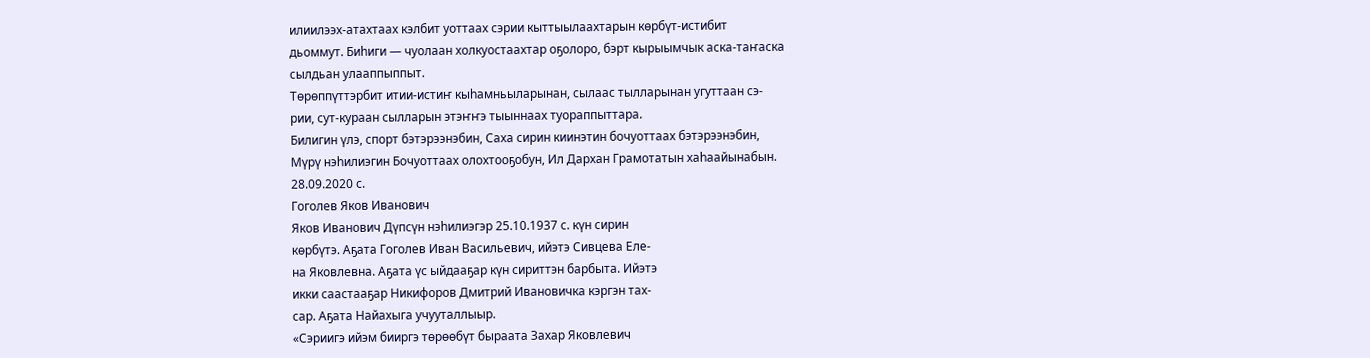илиилээх-атахтаах кэлбит уоттаах сэрии кыттыылаахтарын көрбүт-истибит
дьоммут. Биһиги — чуолаан холкуостаахтар оҕолоро, бэрт кырыымчык аска-таҥаска
сылдьан улааппыппыт.
Төрөппүттэрбит итии-истиҥ кыһамньыларынан, сылаас тылларынан угуттаан сэ-
рии, сут-кураан сылларын этэҥҥэ тыыннаах туораппыттара.
Билигин үлэ, спорт бэтэрээнэбин, Саха сирин киинэтин бочуоттаах бэтэрээнэбин,
Мүрү нэһилиэгин Бочуоттаах олохтооҕобун, Ил Дархан Грамотатын хаһаайынабын.
28.09.2020 с.
Гоголев Яков Иванович
Яков Иванович Дүпсүн нэһилиэгэр 25.10.1937 с. күн сирин
көрбүтэ. Аҕата Гоголев Иван Васильевич, ийэтэ Сивцева Еле-
на Яковлевна. Аҕата үс ыйдааҕар күн сириттэн барбыта. Ийэтэ
икки саастааҕар Никифоров Дмитрий Ивановичка кэргэн тах-
сар. Аҕата Найахыга учууталлыыр.
«Сэриигэ ийэм бииргэ төрөөбүт быраата Захар Яковлевич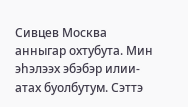Сивцев Москва анныгар охтубута. Мин эһэлээх эбэбэр илии-
атах буолбутум. Сэттэ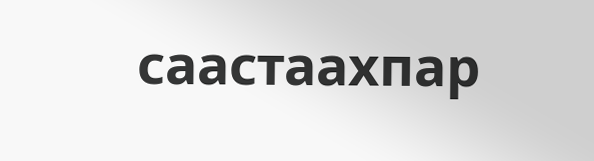саастаахпар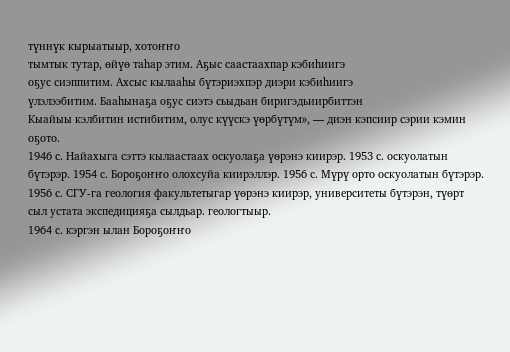түннүк кырыатыыр, хотоҥҥо
тымтык тутар, өйүө таһар этим. Аҕыс саастаахпар кэбиһиигэ
оҕус сиэппитим. Ахсыс кылааһы бүтэриэхпэр диэри кэбиһиигэ
үлэлээбитим. Бааһынаҕа оҕус сиэтэ сьыдьан биригэдьиирбиттэн
Кыайыы кэлбитин истибитим, олус күүскэ үөрбүтүм», — диэн кэпсиир сэрии кэмин
оҕото.
1946 с. Найахыга сэттэ кылаастаах оскуолаҕа үөрэнэ киирэр. 1953 с. оскуолатын
бүтэрэр. 1954 с. Бороҕоҥҥо олохсуйа киирэллэр. 1956 с. Мүрү орто оскуолатын бүтэрэр.
1956 с. СГУ-га геология факультетыгар үөрэнэ киирэр, университеты бүтэрэн, түөрт
сыл устата экспедицияҕа сылдьар. геологтыыр.
1964 с. кэргэн ылан Бороҕоҥҥо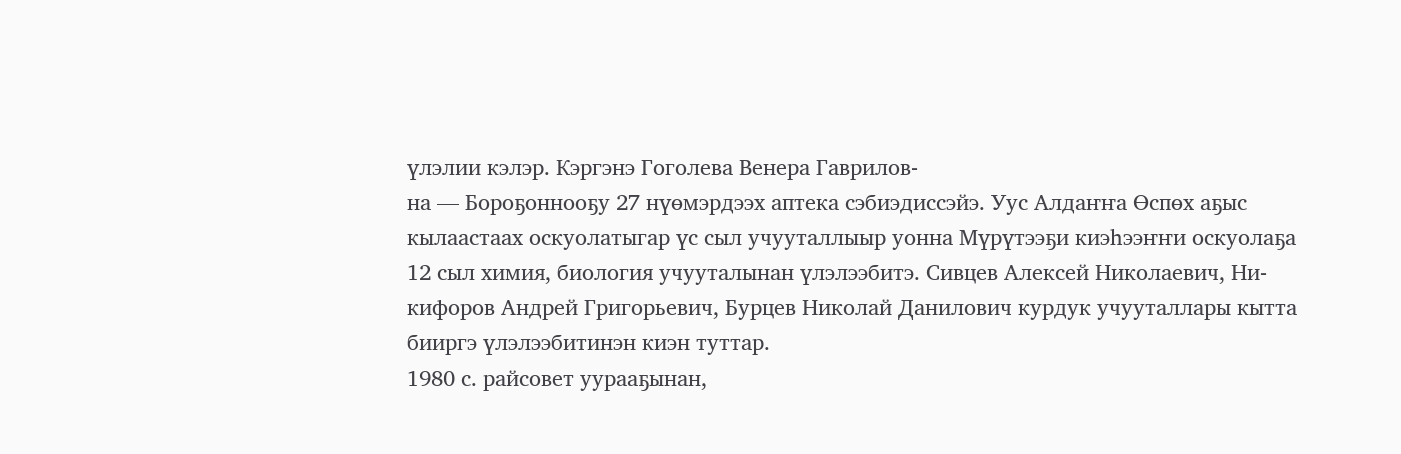үлэлии кэлэр. Кэргэнэ Гоголева Венера Гаврилов-
на — Бороҕоннооҕу 27 нүөмэрдээх аптека сэбиэдиссэйэ. Уус Алдаҥҥа Өспөх аҕыс
кылаастаах оскуолатыгар үс сыл учууталлыыр уонна Мүрүтээҕи киэһээҥҥи оскуолаҕа
12 сыл химия, биология учууталынан үлэлээбитэ. Сивцев Алексей Николаевич, Ни-
кифоров Андрей Григорьевич, Бурцев Николай Данилович курдук учууталлары кытта
бииргэ үлэлээбитинэн киэн туттар.
1980 с. райсовет уурааҕынан,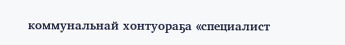коммунальнай хонтуораҕа «специалист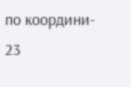по координи-
23